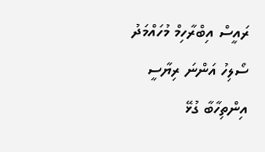ރައީސް އިބްރާހިމް މުހައްމަދު ސޯލިހު އަންނަ ރިޔާސީ އިންތިހާބާ ގުޅޭ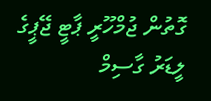ގޮތުން ޖުމްހޫރީ ޕާޓީ ޖޭޕީގެ ލީޑަރު ގާސިމް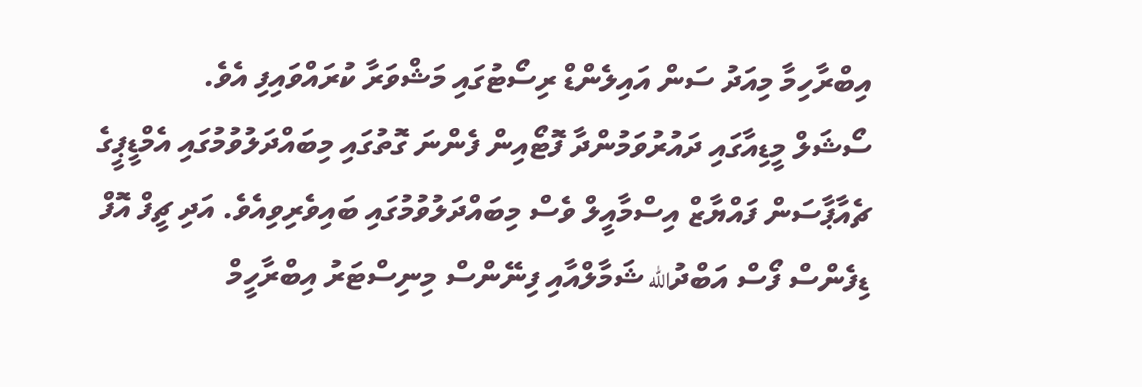އިބްރާހިމާ މިއަދު ސަން އައިލެންޑް ރިސޯޓުގައި މަޝްވަރާ ކުރައްވައިފި އެވެ.
ސޯޝަލް މީޑިއާގައި ދައުރުވަމުންދާ ފޮޓޯއިން ފެންނަ ގޮތުގައި މިބައްދަލުވުމުގައި އެމްޑީޕީގެ ޗެއާޕާސަން ފައްޔާޒް އިސްމާއީލް ވެސް މިބައްދަލުވުމުގައި ބައިވެރިވިއެވެ. އަދި ޗީފް އޮފް ޑިފެންސް ފޯސް އަބްދުالله ޝަމާލްއާއި ފިނޭންސް މިނިސްޓަރު އިބްރާހީމް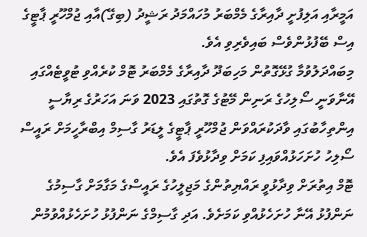އަމީރާއި އަލިފުށީ ދާއިރާގެ މެމްބަރު މުހައްމަދު ރަޝީދު (ބިގޭ)އާއި ޖުމްހޫރީ ޕާޓީގެ އިސް ބޭފުޅުންވެސް ބައިވެރިވި އެވެ.
މިބައްދަލުވުމާ ގުޅޭގޮތުން މަހިބަދޫ ދާއިރާގެ މެމްބަރު ޓޮމް ކުރެއްވި ޓުވީޓެއްގައި އޭނާވަނީ ސޯލިހުގެ ރަނިން މޭޓުގެ ގޮތުގައި 2023 ވަނަ އަހަރުގެ ރިޔާސީ އިންތިހާބުގައި ވާދަކުރައްވަން ޖުމްހޫރީ ޕާޓީގެ ލީޑަރު ގާސިމް އިބްރާހީމަށް ރައީސް ސޯލިހު ހުށަހަޅުއްވައިފި ކަމަށް ވިދާޅުވެފަ އެވެ.
ޓޮމް އިތުރަށް ވިދާޅުވީ ރައްޔިތުންގެ މަޖިލީހުގެ ރައީސްގެ މަގާމަށް ގާސިމުގެ ނަންފުޅު އޭނާ ހުށަހެޅުއްވި ކަމަށެވެ. އަދި ގާސިމްގެ ނަންފުޅު ހުށަހެޅުއްވުމުން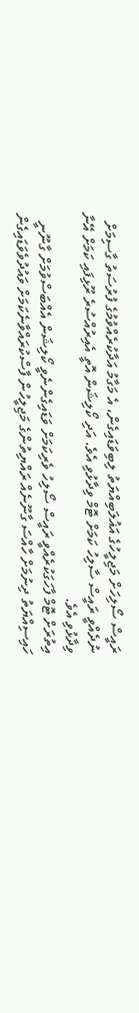ރައީސް ސޯލިހަށް މަޖިލީހުގެ އަޣުލަބިއްޔަތު ލިބިވަޑައިގެން، އެ މަގާމު އަދާކުރެއްވުމުގެ ފުރުސަތު ގާސިމަށް ނުދެއްވީ ރައީސް ސާލިހު ކަމަށް ޓޮމް ވިދާޅުވި އެވެ. އަދި ކޯލިޝަން އޮތީ އެއިރުއްސުރެ ރޫޅިފައި ކަމަށް އޭނާ ވިދާޅުވި އެވެ.
އިތުރަށް ޓޮމް ފާހަގަކުރެއްވީ ރައީސް ސޯލިހު ވެރިކަމަށް ވަޑައިގެންނެވީ ކޯލިޝަން އެއްބަސްވުމަށް ގާނޫނީ ހައިސިއްޔަތު ދިނުމަށް ހާއްސަ ގާނޫނެއް ރައްޔިތުންގެ މަޖިލީހުން ފާސްކުރައްވާނެކަމަށް ވައުދުވެވަޑައިގެން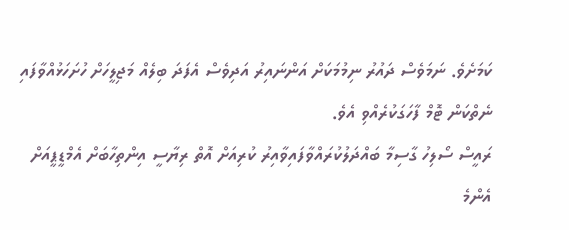ކަމަށެވެ. ނަމަވެސް ދައުރު ނިމުމަކަށް އަންނައިރު އަދިވެސް އެފަދަ ބިލެއް މަޖިލީހަށް ހުށަހަޅުއްވާފައި ނެތްކަން ޓޮމް ފާހަގަކުރެއްވި އެވެ.
ރައީސް ސޯލިހު ގާސިމާ ބައްދަލުކުރައްވާފައިވާއިރު ކުރިއަށް އޮތް ރިޔާސީ އިންތިހާބަށް އެމްޑީޕީއަށް އެންމެ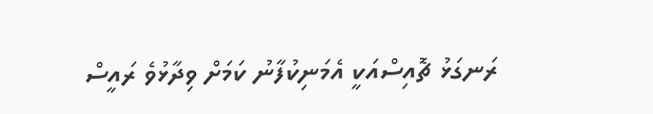ރަނގަޅު ޗޮއިސްއަކީ އެމަނިކުފާނު ކަމަށް ވިދާޅުވެ ރައީސް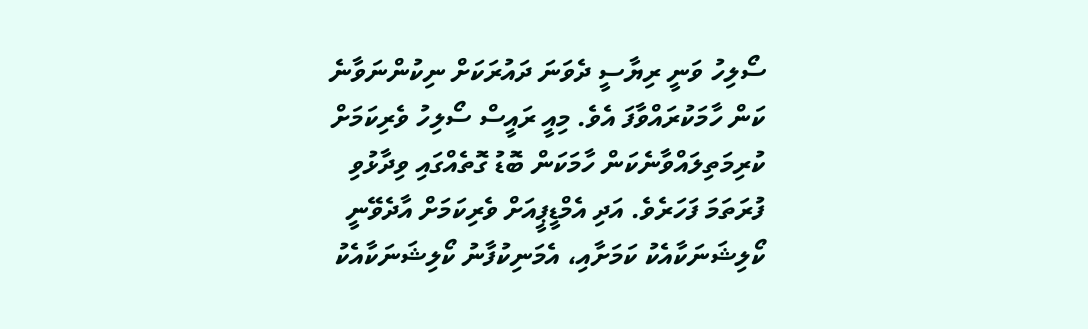ސޯލިހު ވަނީ ރިޔާސީ ދެވަނަ ދައުރަކަށް ނިކުންނަވާނެ ކަން ހާމަކުރައްވާފަ އެވެ. މިއީ ރައީސް ސޯލިހު ވެރިކަމަށް ކުރިމަތިލައްވާނެކަން ހާމަކަން ބޮޑު ގޮތެއްގައި ވިދާޅުވި ފުރަތަމަ ފަހަރެވެ. އަދި އެމްޑީޕީއަށް ވެރިކަމަށް އާދެވޭނީ ކޯލިޝަނަކާއެކު ކަމަށާއި، އެމަނިކުފާނު ކޯލިޝަނަކާއެކު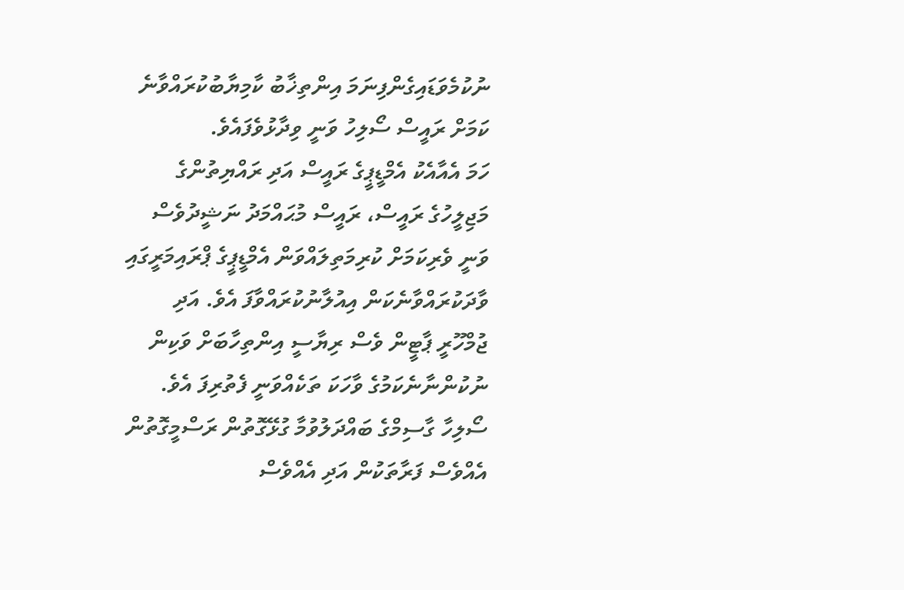ނުކުމެވަޑައިގެންފިނަމަ އިންތިޚާބު ކާމިޔާބުކުރައްވާނެ ކަމަށް ރައީސް ސޯލިހު ވަނީ ވިދާޅުވެފައެވެ.
ހަމަ އެއާއެކު އެމްޑީޕީގެ ރައީސް އަދި ރައްޔިތުންގެ މަޖިލީހުގެ ރައީސް، ރައީސް މުޙައްމަދު ނަޝީދުވެސް ވަނީ ވެރިކަމަށް ކުރިމަތިލައްވަން އެމްޑީޕީގެ ޕްރައިމަރީގައި ވާދަކުރައްވާނެކަން އިއުލާނުކުރައްވާފަ އެވެ. އަދި ޖުމްހޫރީ ޕާޓީން ވެސް ރިޔާސީ އިންތިހާބަށް ވަކިން ނުކުންނާނެކަމުގެ ވާހަކަ ތަކެއްވަނީ ފެތުރިފަ އެވެ.
ސޯލިހާ ގާސިމްގެ ބައްދަލުވުމާ ގުޅޭގޮތުން ރަސްމީގޮތުން އެއްވެސް ފަރާތަކުން އަދި އެއްވެސް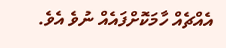އެއްޗެއް ހާމަކޮށްފައެއް ނުވެ އެވެ.